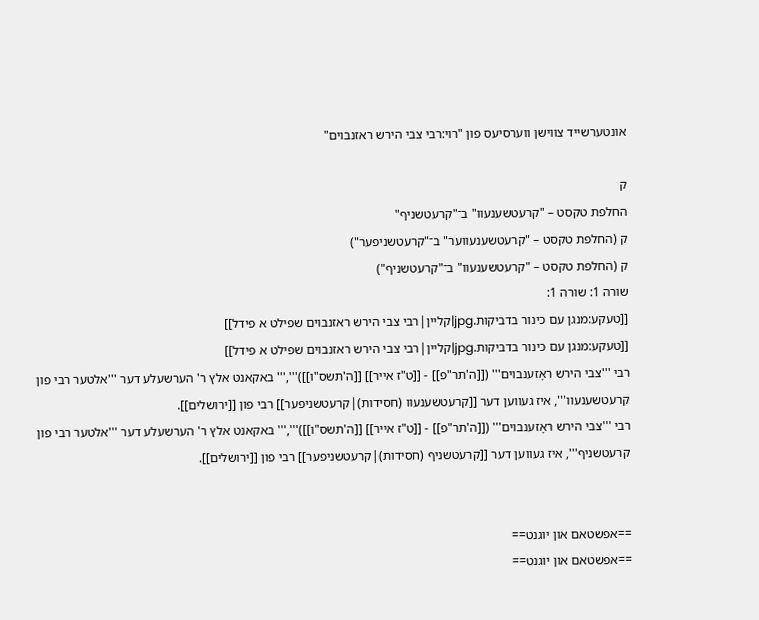אונטערשייד צווישן ווערסיעס פון "רוי:רבי צבי הירש ראזנבוים"

ק
החלפת טקסט – "קרעטשענעוו" ב־"קרעטשניף"
ק (החלפת טקסט – "קרעטשענעווער" ב־"קרעטשניפער")
ק (החלפת טקסט – "קרעטשענעוו" ב־"קרעטשניף")
שורה 1: שורה 1:
[[טעקע:מנגן עם כינור בדביקות.jpg|קליין|רבי צבי הירש ראזנבוים שפילט א פידל]]
[[טעקע:מנגן עם כינור בדביקות.jpg|קליין|רבי צבי הירש ראזנבוים שפילט א פידל]]
רבי '''צבי הירש ראָזענבוים''' ([[ה'תר"פ]] - [[ט"ז אייר]] [[ה'תשס"ו]])''',''' באקאנט אלץ ר' הערשעלע דער '''אלטער רבי פון קרעטשענעוו''', איז געווען דער [[קרעטשענעוו (חסידות)|קרעטשניפער]] רבי פון [[ירושלים]].
רבי '''צבי הירש ראָזענבוים''' ([[ה'תר"פ]] - [[ט"ז אייר]] [[ה'תשס"ו]])''',''' באקאנט אלץ ר' הערשעלע דער '''אלטער רבי פון קרעטשניף''', איז געווען דער [[קרעטשניף (חסידות)|קרעטשניפער]] רבי פון [[ירושלים]].


==אפשטאם און יוגנט==
==אפשטאם און יוגנט==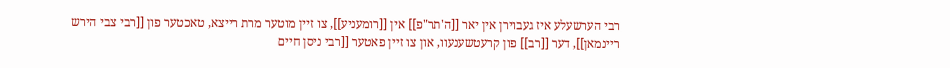רבי הערשעלע איז געבוירן אין יאר [[ה'תר"פ]] אין [[רומעניע]], צו זיין מוטער מרת רייצא, טאכטער פון [[רבי צבי הירש ריינמאן]], דער [[רב]] פון קרעטשענעוו, און צו זיין פאטער [[רבי ניסן חיים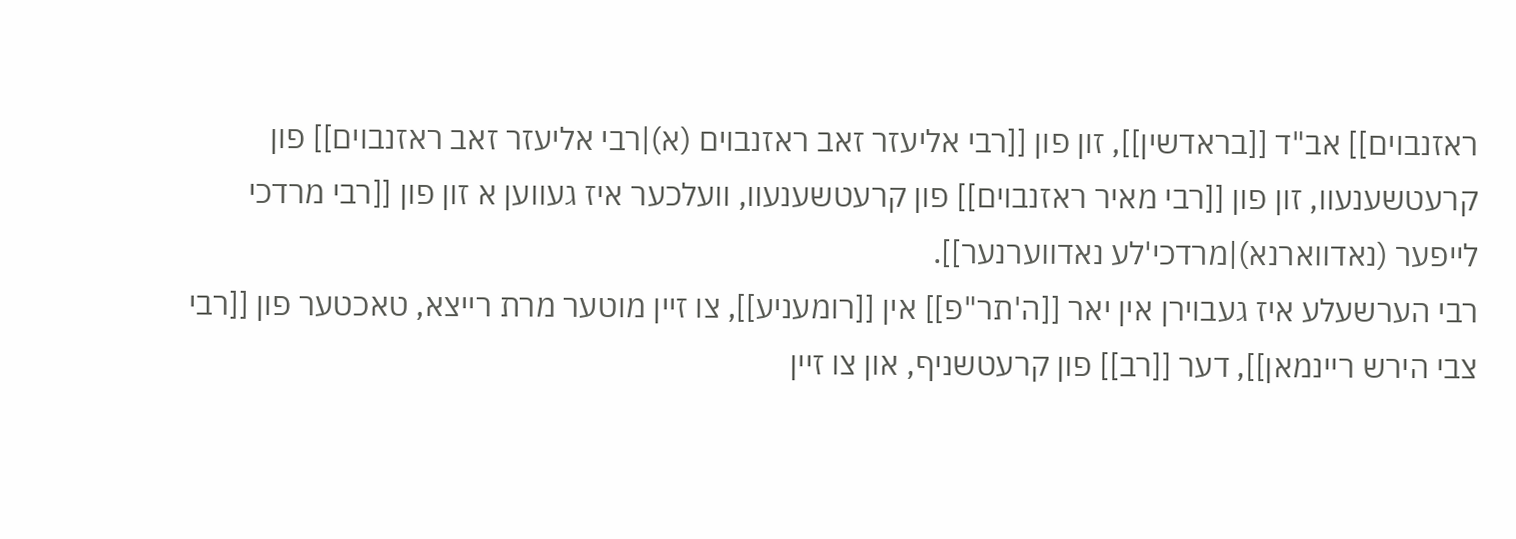ראזנבוים]] אב"ד [[בראדשין]], זון פון [[רבי אליעזר זאב ראזנבוים (א)|רבי אליעזר זאב ראזנבוים]] פון קרעטשענעוו, זון פון [[רבי מאיר ראזנבוים]] פון קרעטשענעוו, וועלכער איז געווען א זון פון [[רבי מרדכי לייפער (נאדווארנא)|מרדכי'לע נאדווערנער]].
רבי הערשעלע איז געבוירן אין יאר [[ה'תר"פ]] אין [[רומעניע]], צו זיין מוטער מרת רייצא, טאכטער פון [[רבי צבי הירש ריינמאן]], דער [[רב]] פון קרעטשניף, און צו זיין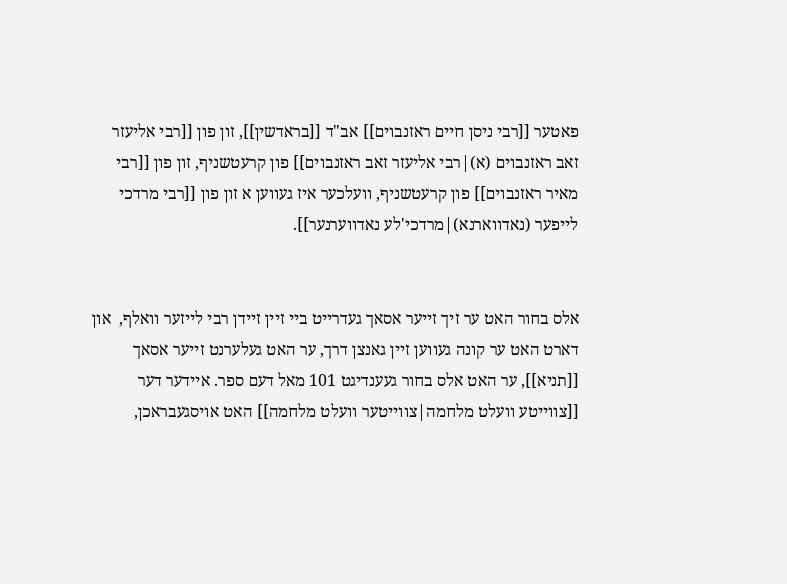פאטער [[רבי ניסן חיים ראזנבוים]] אב"ד [[בראדשין]], זון פון [[רבי אליעזר זאב ראזנבוים (א)|רבי אליעזר זאב ראזנבוים]] פון קרעטשניף, זון פון [[רבי מאיר ראזנבוים]] פון קרעטשניף, וועלכער איז געווען א זון פון [[רבי מרדכי לייפער (נאדווארנא)|מרדכי'לע נאדווערנער]].


אלס בחור האט ער זיך זייער אסאך געדרייט ביי זיין זיידן רבי לייזער וואלף,  און דארט האט ער קונה געווען זיין גאנצן דרך, ער האט געלערנט זייער אסאך [[תניא]], ער האט אלס בחור געענדיגט 101 מאל דעם ספר. איידער דער [[צווייטע וועלט מלחמה|צווייטער וועלט מלחמה]] האט אויסגעבראכן,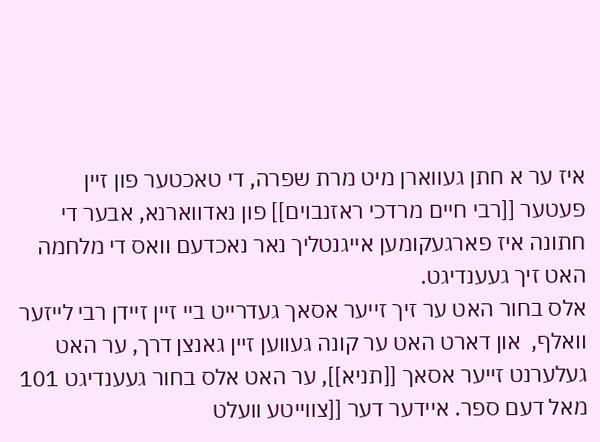איז ער א חתן געווארן מיט מרת שפרה, די טאכטער פון זיין פעטער [[רבי חיים מרדכי ראזנבוים]] פון נאדווארנא, אבער די חתונה איז פארגעקומען אייגנטליך נאר נאכדעם וואס די מלחמה האט זיך געענדיגט.
אלס בחור האט ער זיך זייער אסאך געדרייט ביי זיין זיידן רבי לייזער וואלף,  און דארט האט ער קונה געווען זיין גאנצן דרך, ער האט געלערנט זייער אסאך [[תניא]], ער האט אלס בחור געענדיגט 101 מאל דעם ספר. איידער דער [[צווייטע וועלט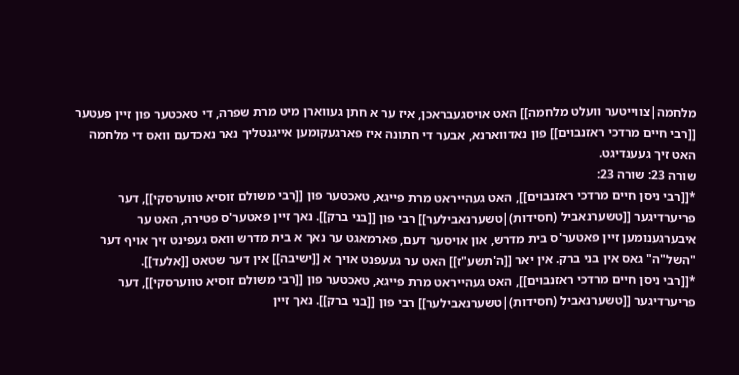מלחמה|צווייטער וועלט מלחמה]] האט אויסגעבראכן, איז ער א חתן געווארן מיט מרת שפרה, די טאכטער פון זיין פעטער [[רבי חיים מרדכי ראזנבוים]] פון נאדווארנא, אבער די חתונה איז פארגעקומען אייגנטליך נאר נאכדעם וואס די מלחמה האט זיך געענדיגט.
שורה 23: שורה 23:
*[[רבי ניסן חיים מרדכי ראזנבוים]], האט געהייראט מרת פייגא, טאכטער פון [[רבי משולם זוסיא טווערסקי]], דער פריערדיגער [[טשערנאביל (חסידות)|טשערנאבילער]] רבי פון [[בני ברק]]. נאך זיין פאטער'ס פטירה, האט ער איבערגענומען זיין פאטער'ס בית מדרש, און אויסער דעם, פארמאגט ער נאך א בית מדרש וואס געפינט זיך אויף דער "השל"ה" גאס אין בני ברק. אין יאר [[ה'תשע"ז]] האט ער געעפנט אויך א [[ישיבה]] אין דער שטאט [[אלעד]].
*[[רבי ניסן חיים מרדכי ראזנבוים]], האט געהייראט מרת פייגא, טאכטער פון [[רבי משולם זוסיא טווערסקי]], דער פריערדיגער [[טשערנאביל (חסידות)|טשערנאבילער]] רבי פון [[בני ברק]]. נאך זיין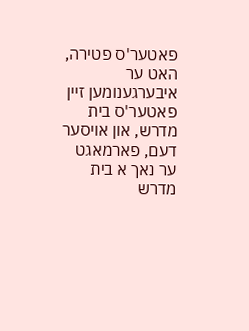פאטער'ס פטירה, האט ער איבערגענומען זיין פאטער'ס בית מדרש, און אויסער דעם, פארמאגט ער נאך א בית מדרש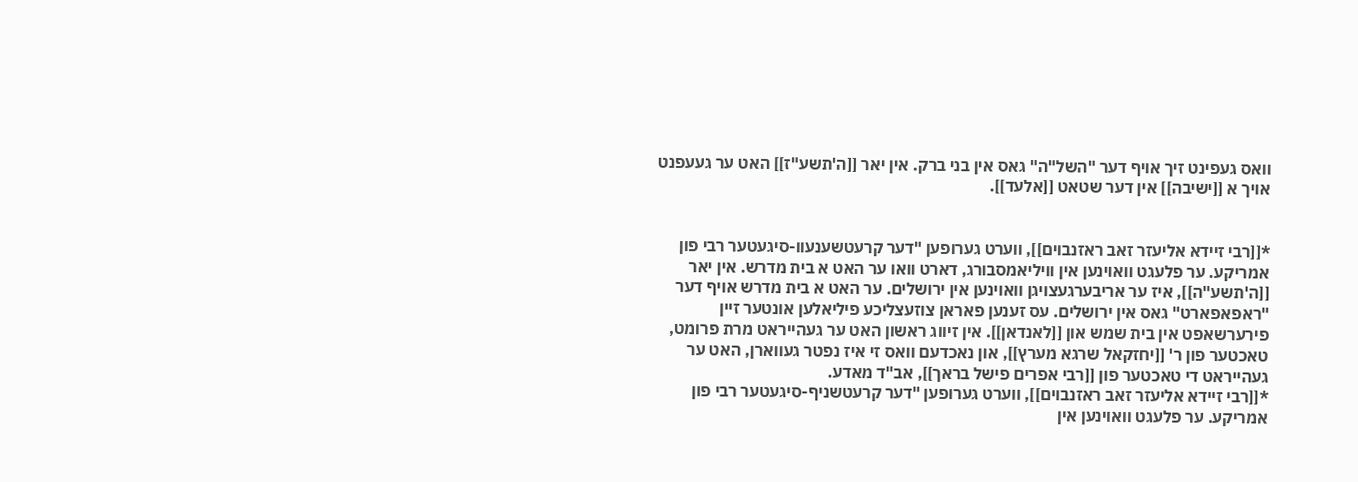וואס געפינט זיך אויף דער "השל"ה" גאס אין בני ברק. אין יאר [[ה'תשע"ז]] האט ער געעפנט אויך א [[ישיבה]] אין דער שטאט [[אלעד]].


*[[רבי זיידא אליעזר זאב ראזנבוים]], ווערט גערופען "דער קרעטשענעוו-סיגעטער רבי פון אמריקע. ער פלעגט וואוינען אין וויליאמסבורג, דארט וואו ער האט א בית מדרש. אין יאר [[ה'תשע"ה]], איז ער אריבערגעצויגן וואוינען אין ירושלים. ער האט א בית מדרש אויף דער "ראפאפארט" גאס אין ירושלים. עס זענען פאראן צוזעצליכע פיליאלען אונטער זיין פירערשאפט אין בית שמש און [[לאנדאן]]. אין זיווג ראשון האט ער געהייראט מרת פרומט, טאכטער פון ר' [[יחזקאל שרגא מערץ]], און נאכדעם וואס זי איז נפטר געווארן, האט ער געהייראט די טאכטער פון [[רבי אפרים פישל בראך]], אב"ד מאדע.
*[[רבי זיידא אליעזר זאב ראזנבוים]], ווערט גערופען "דער קרעטשניף-סיגעטער רבי פון אמריקע. ער פלעגט וואוינען אין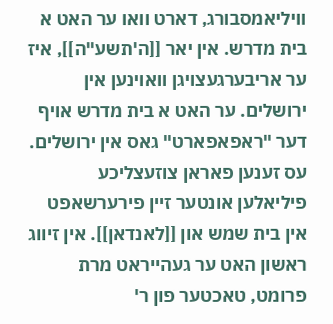וויליאמסבורג, דארט וואו ער האט א בית מדרש. אין יאר [[ה'תשע"ה]], איז ער אריבערגעצויגן וואוינען אין ירושלים. ער האט א בית מדרש אויף דער "ראפאפארט" גאס אין ירושלים. עס זענען פאראן צוזעצליכע פיליאלען אונטער זיין פירערשאפט אין בית שמש און [[לאנדאן]]. אין זיווג ראשון האט ער געהייראט מרת פרומט, טאכטער פון ר'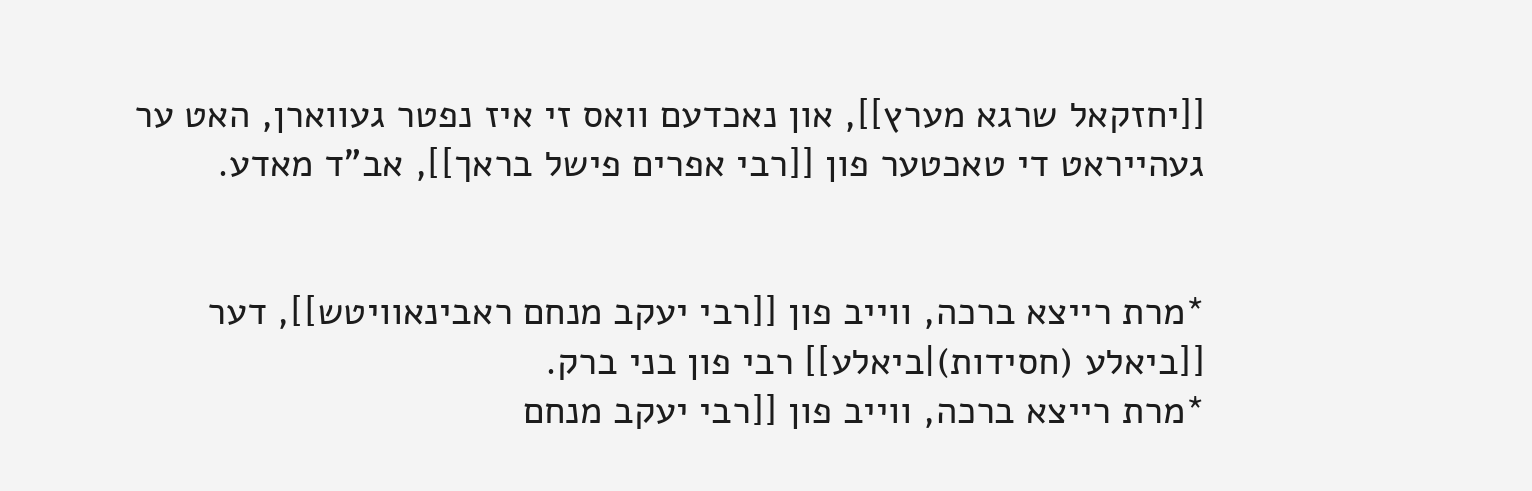[[יחזקאל שרגא מערץ]], און נאכדעם וואס זי איז נפטר געווארן, האט ער געהייראט די טאכטער פון [[רבי אפרים פישל בראך]], אב"ד מאדע.


*מרת רייצא ברכה, ווייב פון [[רבי יעקב מנחם ראבינאוויטש]], דער [[ביאלע (חסידות)|ביאלע]] רבי פון בני ברק.
*מרת רייצא ברכה, ווייב פון [[רבי יעקב מנחם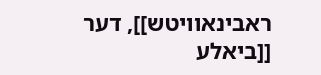ראבינאוויטש]], דער [[ביאלע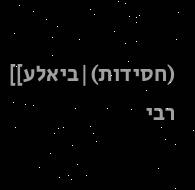(חסידות)|ביאלע]] רבי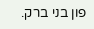פון בני ברק.